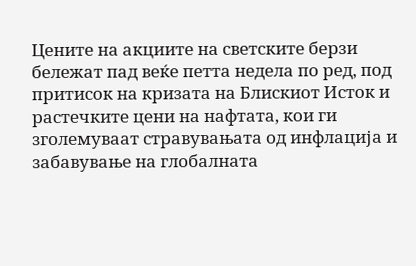Цените на акциите на светските берзи бележат пад веќе петта недела по ред, под притисок на кризата на Блискиот Исток и растечките цени на нафтата, кои ги зголемуваат стравувањата од инфлација и забавување на глобалната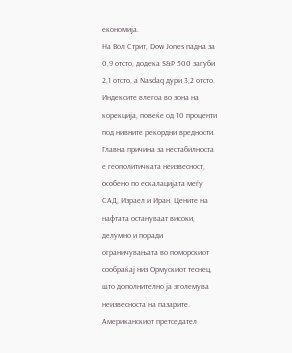економија.
На Вол Стрит, Dow Jones падна за 0,9 отсто, додека S&P 500 загуби 2,1 отсто, а Nasdaq дури 3,2 отсто. Индексите влегоа во зона на корекција, повеќе од 10 проценти под нивните рекордни вредности.
Главна причина за нестабилноста е геополитичката неизвесност, особено по ескалацијата меѓу САД, Израел и Иран. Цените на нафтата остануваат високи, делумно и поради ограничувањата во поморскиот сообраќај низ Ормускиот теснец, што дополнително ја зголемува неизвесноста на пазарите.
Американскиот претседател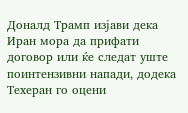Доналд Трамп изјави дека Иран мора да прифати договор или ќе следат уште поинтензивни напади, додека Техеран го оцени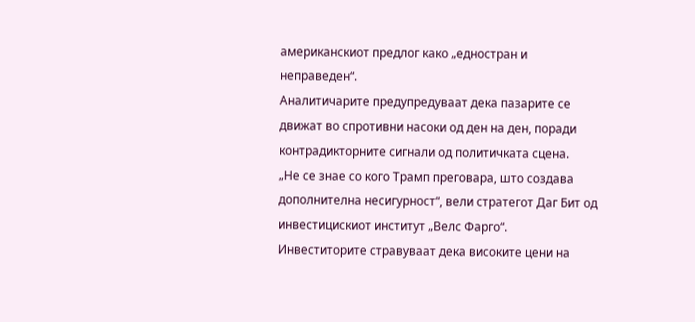американскиот предлог како „едностран и неправеден“.
Аналитичарите предупредуваат дека пазарите се движат во спротивни насоки од ден на ден, поради контрадикторните сигнали од политичката сцена.
„Не се знае со кого Трамп преговара, што создава дополнителна несигурност“, вели стратегот Даг Бит од инвестицискиот институт „Велс Фарго“.
Инвеститорите стравуваат дека високите цени на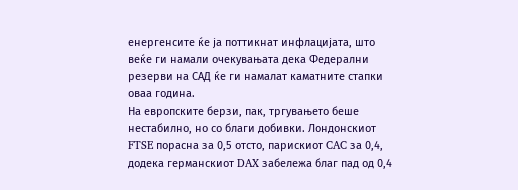енергенсите ќе ја поттикнат инфлацијата, што веќе ги намали очекувањата дека Федерални резерви на САД ќе ги намалат каматните стапки оваа година.
На европските берзи, пак, тргувањето беше нестабилно, но со благи добивки. Лондонскиот FTSE порасна за 0,5 отсто, парискиот CAC за 0,4, додека германскиот DAX забележа благ пад од 0,4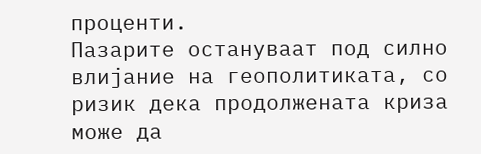проценти.
Пазарите остануваат под силно влијание на геополитиката, со ризик дека продолжената криза може да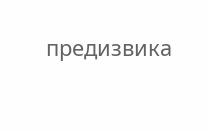предизвика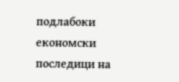подлабоки економски последици на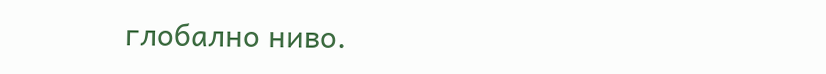глобално ниво.